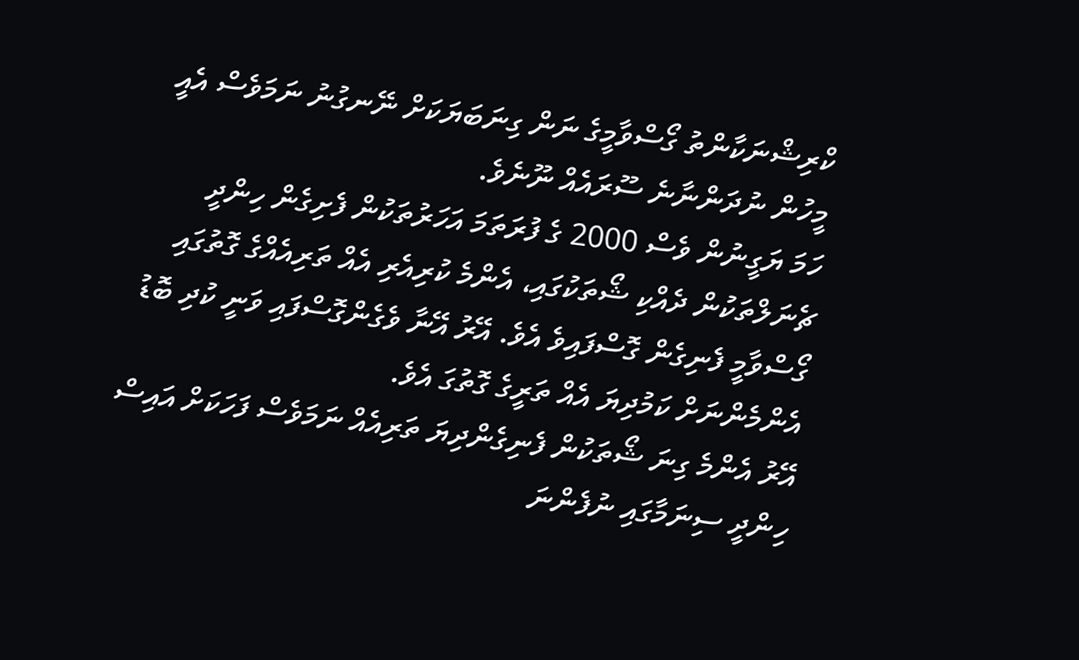ކްރިޝްނަކާންތު ގޯސްވާމީގެ ނަން ގިނަބަޔަކަށް ނޭނގުނު ނަމަވެސް އެއީ މީހުން ނުދަންނާނެ ސޫރައެއް ނޫނެވެ.
ހަމަ ޔަގީނުން ވެސް 2000 ގެ ފުރަތަމަ އަހަރުތަކުން ފެށިގެން ހިންދީ ޗެނަލްތަކުން ދެއްކި ޝޯތަކުގައި، އެންމެ ކުރިއެރި އެއް ތަރިއެއްގެ ގޮތުގައި ގޯސްވާމީ ފެނިގެން ގޮސްފައިވެ އެވެ. އޭރު އޭނާ ވެގެންގޮސްފައި ވަނީ ކުދި ބޮޑު އެންމެންނަށް ކަމުދިޔަ އެއް ތަރީގެ ގޮތުގަ އެވެ.
އޭރު އެންމެ ގިނަ ޝޯތަކުން ފެނިގެންދިޔަ ތަރިއެއް ނަމަވެސް ފަހަކަށް އައިސް ހިންދީ ސިނަމާގައި ނުފެންނަ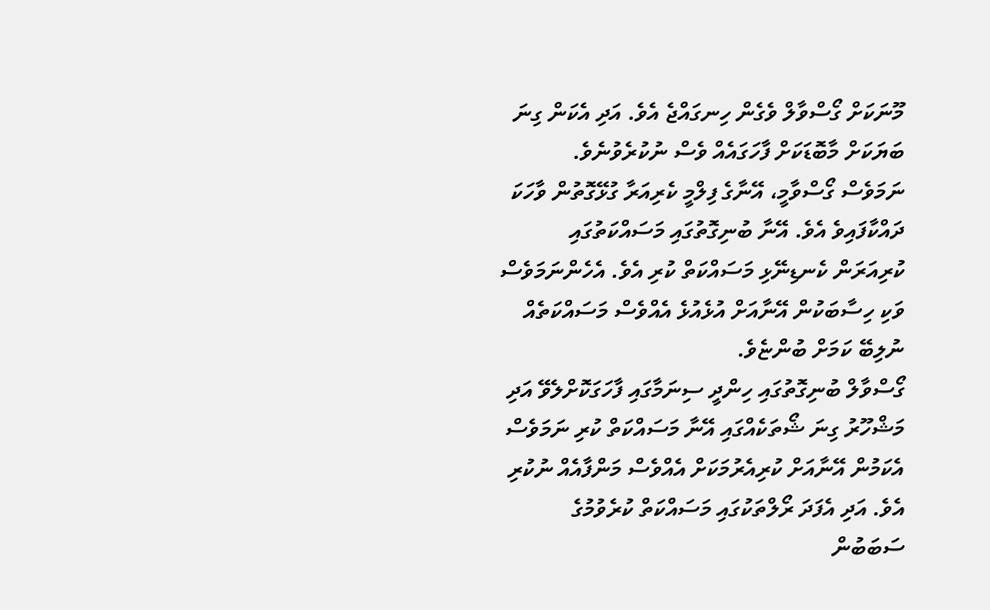މޫނަކަށް ގޯސްވާލް ވެގެން ހިނގައްޖެ އެވެ. އަދި އެކަން ގިނަ ބަޔަކަށް މާބޮޑަކަށް ފާހަގައެއް ވެސް ނުކުރެވުނެވެ.
ނަމަވެސް ގޯސްވާމީ، އޭނާގެ ފިލްމީ ކެރިއަރާ ގުޅޭގޮތުން ވާހަކަ ދައްކާފައިވެ އެވެ. އޭނާ ބުނިގޮތުގައި މަސައްކަތުގައި ކުރިއަރަން ކެނޑިނޭޅި މަސައްކަތް ކުރި އެވެ. އެހެންނަމަވެސް ވަކި ހިސާބަކުން އޭނާއަށް އުޅެއުޅެ އެއްވެސް މަސައްކަތެއް ނުލިބޭ ކަމަށް ބުންޏެވެ.
ގޯސްވާލް ބުނިގޮތުގައި ހިންދީ ސިނަމާގައި ފާހަގަކޮށްލެވޭ އަދި މަޝްހޫރު ގިނަ ޝޯތަކެއްގައި އޭނާ މަސައްކަތް ކުރި ނަމަވެސް އެކަމުން އޭނާއަށް ކުރިއެރުމަކަށް އެއްވެސް މަންފާއެއް ނުކުރި އެވެ. އަދި އެފަދަ ރޯލްތަކުގައި މަސައްކަތް ކުރެވުމުގެ ސަބަބުން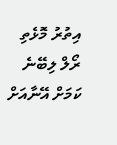އިތުރު މޮޅެތި ރޯލް ލިބޭނެ ކަމަށް އޭނާއަށް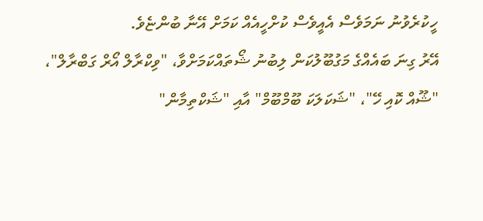ހީކުރެވުނު ނަމަވެސް އެއީވެސް ކުށްހީއެއް ކަމަށް އޭނާ ބުންޏެވެ.
އޭރު ގިނަ ބައެއްގެ މަގުބޫލުކަން ލިބުނު ޝޯތައްކަމަށްވާ، "ވިކްރާލް އޯރް ގަބްރާލް"، "ޝޫއް ކޮއި ހޭ"، "ޝަކަލަކަ ބޫމްބޫމް" އާއި "ޝަކްތިމާން"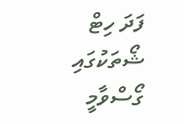ފަދަ ހިޓް ޝޯތަކުގައި ގޯސްވާމީ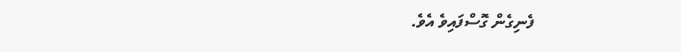ފެނިގެން ގޮސްފައިވެ އެވެ.